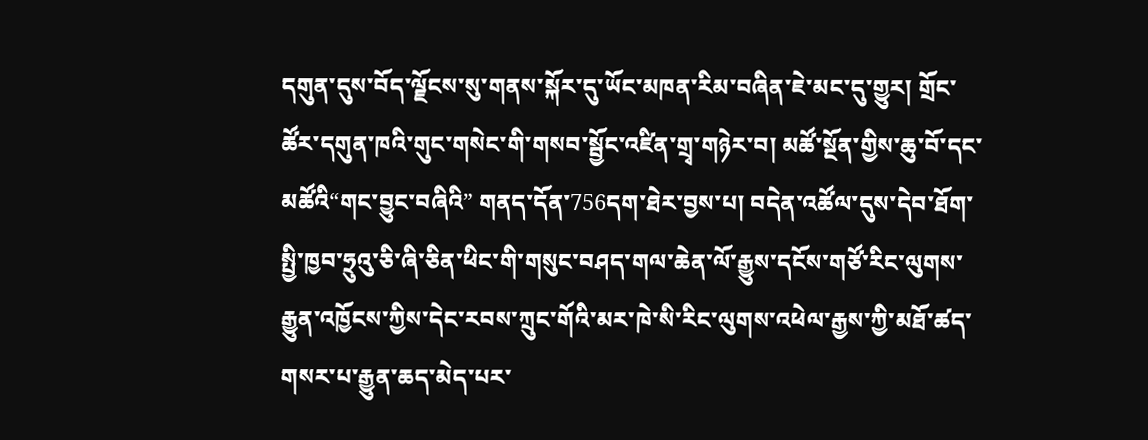དགུན་དུས་བོད་ལྗོངས་སུ་གནས་སྐོར་དུ་ཡོང་མཁན་རིམ་བཞིན་ཇེ་མང་དུ་གྱུར། གྲོང་ཚོར་དགུན་ཁའི་གུང་གསེང་གི་གསབ་སྦྱོང་འཛིན་གྲྭ་གཉེར་བ། མཚོ་སྔོན་གྱིས་ཆུ་བོ་དང་མཚོའི“གང་བྱུང་བཞིའི” གནད་དོན་756དག་ཐེར་བྱས་པ། བདེན་འཚོལ་དུས་དེབ་ཐོག་སྤྱི་ཁྱབ་ཧྲུའུ་ཅི་ཞི་ཅིན་ཕིང་གི་གསུང་བཤད་གལ་ཆེན་ལོ་རྒྱུས་དངོས་གཙོ་རིང་ལུགས་རྒྱུན་འཁྱོངས་ཀྱིས་དེང་རབས་ཀྲུང་གོའི་མར་ཁེ་སི་རིང་ལུགས་འཕེལ་རྒྱས་ཀྱི་མཐོ་ཚད་གསར་པ་རྒྱུན་ཆད་མེད་པར་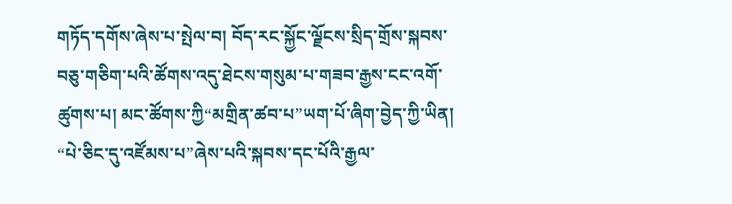གཏོད་དགོས་ཞེས་པ་སྤེལ་བ། བོད་རང་སྐྱོང་ལྗོངས་སྲིད་གྲོས་སྐབས་བཅུ་གཅིག་པའི་ཚོགས་འདུ་ཐེངས་གསུམ་པ་གཟབ་རྒྱས་ངང་འགོ་ཚུགས་པ། མང་ཚོགས་ཀྱི“མགྲིན་ཚབ་པ”ཡག་པོ་ཞིག་བྱེད་ཀྱི་ཡིན། “པེ་ཅིང་དུ་འཛོམས་པ”ཞེས་པའི་སྐབས་དང་པོའི་རྒྱལ་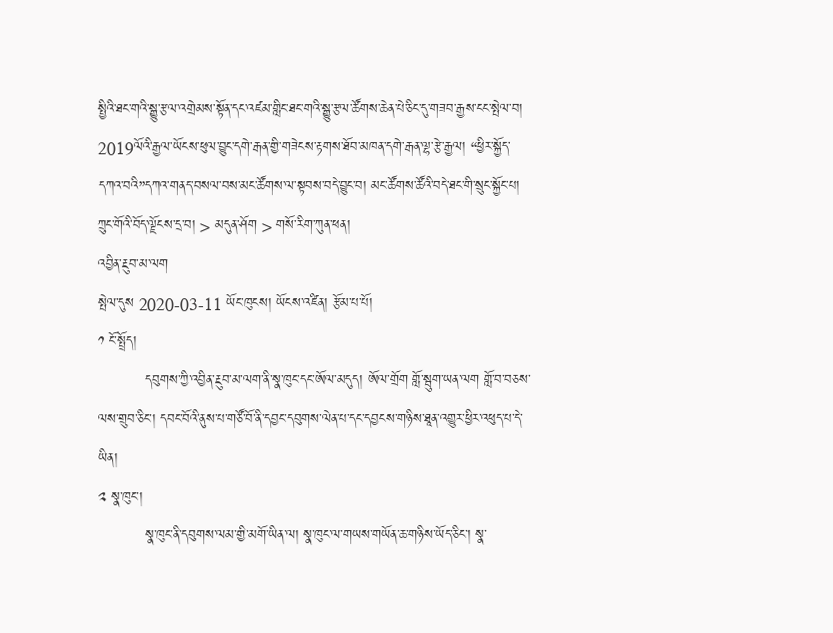སྤྱིའི་ཐང་གའི་སྒྱུ་རྩལ་འགྲེམས་སྟོན་དང་འཛམ་གླིང་ཐང་གའི་སྒྱུ་རྩལ་ཚོགས་ཆེན་པེ་ཅིང་དུ་གཟབ་རྒྱས་ངང་སྤེལ་བ། 2019ལོའི་རྒྱལ་ཡོངས་ཕུལ་བྱུང་དགེ་རྒན་གྱི་གཟེངས་རྟགས་ཐོབ་མཁན་དགེ་རྒན་ལྷ་རྩེ་རྒྱལ། “ཕྱིར་སྐྱོད་དཀའ་བའི”དཀའ་གནད་བསལ་བས་མང་ཚོགས་ལ་སྟབས་བདེ་བྱུང་བ། མང་ཚོགས་ཚོའི་བདེ་ཐང་གི་སྲུང་སྐྱོང་པ།
ཀྲུང་གོའི་བོད་ལྗོངས་དྲ་བ། > མདུན་ཤོག > གསོ་རིག་ཀུན་ཕན།
འབྱིན་རྔུབ་མ་ལག
སྤེལ་དུས 2020-03-11 ཡོང་ཁུངས། ཡོངས་འཛིན། རྩོམ་པ་པོ།
༡ ངོ་སྤྲོད།
          དབུགས་ཀྱི་འབྱིན་རྔུབ་མ་ལག་ནི་སྣ་ཁུང་དང་ཨོལ་མདུད། ཨོལ་གྲོག གློ་སྦུག་ཡན་ལག གློ་བ་བཅས་ལས་གྲུབ་ཅིང་། དབང་བོའི་ནུས་པ་གཙོ་བོ་ནི་དབྱང་དབུགས་ལེན་པ་དང་དབྱངས་གཉིས་ཐཱན་འགྱུར་ཕྱིར་འཕུད་པ་དེ་ཡིན།
༢ སྣ་ཁུང་།
          སྣ་ཁུང་ནི་དབུགས་ལམ་གྱི་མགོ་ཡིན་ལ། སྣ་ཁུང་ལ་གཡས་གཡོན་ཆ་གཉིས་ཡོད་ཅིང་། སྣ་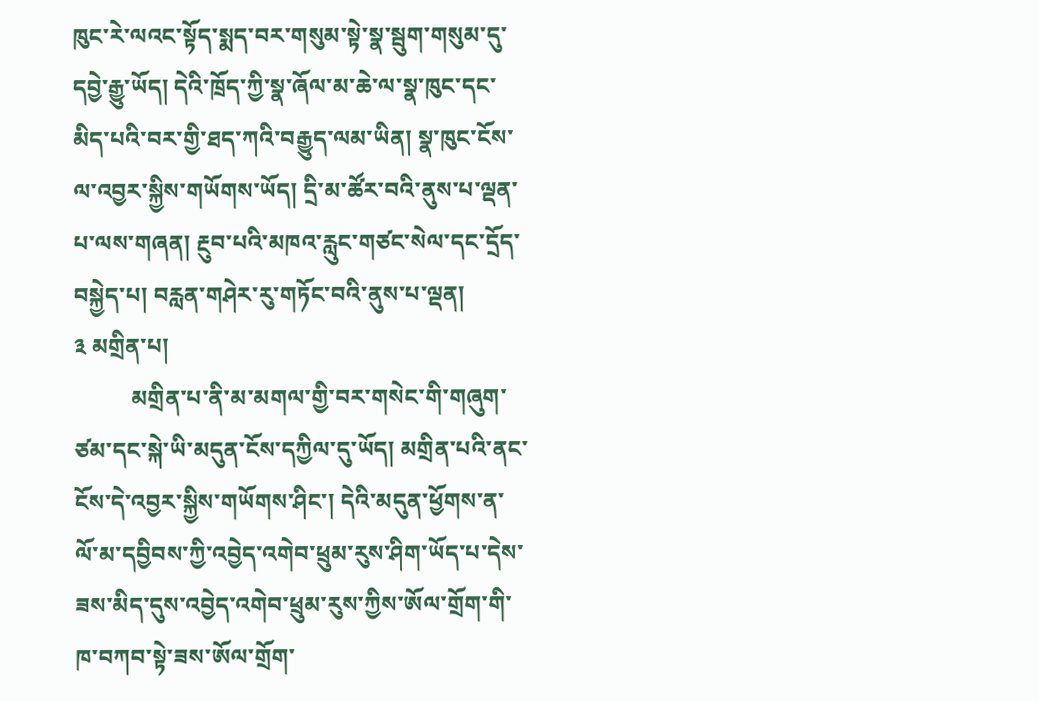ཁུང་རེ་ལའང་སྟོད་སྨད་བར་གསུམ་སྟེ་སྣ་སྦུག་གསུམ་དུ་དབྱེ་རྒྱུ་ཡོད། དེའི་ཁྲོད་ཀྱི་སྣ་ཞོལ་མ་ཆེ་ལ་སྣ་ཁུང་དང་མིད་པའི་བར་གྱི་ཐད་ཀའི་བརྒྱུད་ལམ་ཡིན། སྣ་ཁུང་ངོས་ལ་འབྱར་སྐྱིས་གཡོགས་ཡོད། དྲི་མ་ཚོར་བའི་ནུས་པ་ལྡན་པ་ལས་གཞན། རྔུབ་པའི་མཁའ་རླུང་གཙང་སེལ་དང་དྲོད་བསྐྱེད་པ། བརླན་གཤེར་རུ་གཏོང་བའི་ནུས་པ་ལྡན།
༣ མགྲིན་པ།
          མགྲིན་པ་ནི་མ་མགལ་གྱི་བར་གསེང་གི་གཞུག་ཙམ་དང་སྐེ་ཡི་མདུན་ངོས་དཀྱིལ་དུ་ཡོད། མགྲིན་པའི་ནང་ངོས་དེ་འབྱར་སྐྱིས་གཡོགས་ཤིང་། དེའི་མདུན་ཕྱོགས་ན་ལོ་མ་དབྱིབས་ཀྱི་འབྱེད་འགེབ་ཕྲུམ་རུས་ཤིག་ཡོད་པ་དེས་ཟས་མིད་དུས་འབྱེད་འགེབ་ཕྲུམ་རུས་ཀྱིས་ཨོལ་གྲོག་གི་ཁ་བཀབ་སྟེ་ཟས་ཨོལ་གྲོག་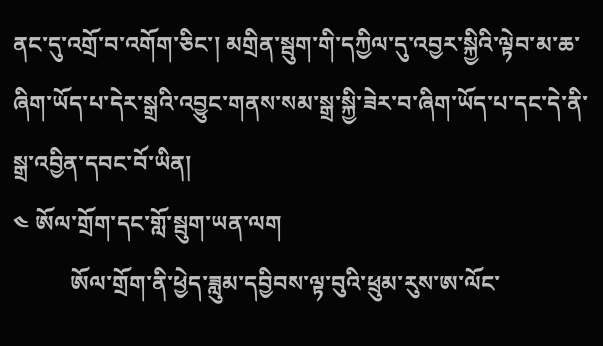ནང་དུ་འགྲོ་བ་འགོག་ཅིང་། མགྲིན་སྦུག་གི་དཀྱིལ་དུ་འབྱར་སྐྱིའི་ལྟེབ་མ་ཆ་ཞིག་ཡོད་པ་དེར་སྒྲའི་འབྱུང་གནས་སམ་སྒྲ་སྐྱི་ཟེར་བ་ཞིག་ཡོད་པ་དང་དེ་ནི་སྒྲ་འབྱིན་དབང་བོ་ཡིན།
༤ ཨོལ་གྲོག་དང་གློ་སྦུག་ཡན་ལག
          ཨོལ་གྲོག་ནི་ཕྱེད་ཟླུམ་དབྱིབས་ལྟ་བུའི་ཕྲུམ་རུས་ཨ་ལོང་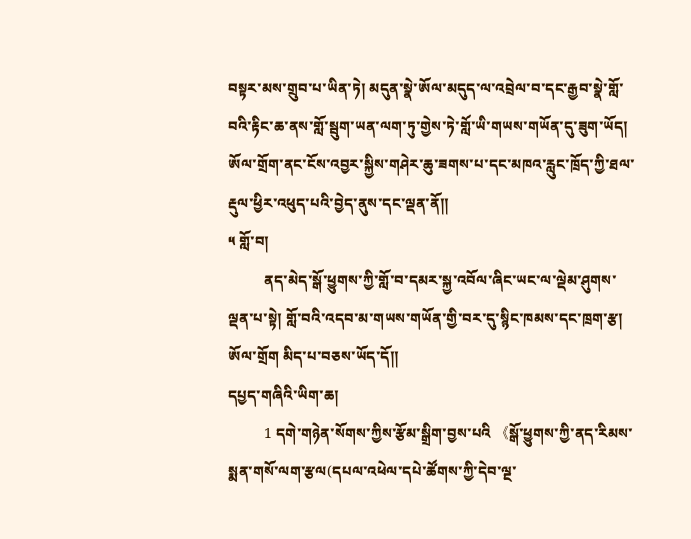བསྟར་མས་གྲུབ་པ་ཡིན་ཏེ། མདུན་སྣེ་ཨོལ་མདུད་ལ་འབྲེལ་བ་དང་རྒྱབ་སྣེ་གློ་བའི་རྟིང་ཆ་ནས་གློ་སྦུག་ཡན་ལག་ཏུ་གྱེས་ཏེ་གློ་ཡི་གཡས་གཡོན་དུ་ཟུག་ཡོད། ཨོལ་གྲོག་ནང་ངོས་འབྱར་སྐྱིས་གཤེར་ཆུ་ཟགས་པ་དང་མཁའ་རླུང་ཁྲོད་ཀྱི་ཐལ་རྡུལ་ཕྱིར་འཕུད་པའི་བྱེད་ནུས་དང་ལྡན་ནོ།།
༥ གློ་བ།
          ནད་མེད་སྒོ་ཕྱུགས་ཀྱི་གློ་བ་དམར་སྐྱ་འབོལ་ཞིང་ཡང་ལ་ལྡེམ་ཤུགས་ལྡན་པ་སྟེ། གློ་བའི་འདབ་མ་གཡས་གཡོན་གྱི་བར་དུ་སྙིང་ཁམས་དང་ཁྲག་རྩ། ཨོལ་གྲོག མིད་པ་བཅས་ཡོད་དོ།།
དཔྱད་གཞིའི་ཡིག་ཆ།
          1 དགེ་གཉེན་སོགས་ཀྱིས་རྩོམ་སྒྲིག་བྱས་པའི 《སྒོ་ཕྱུགས་ཀྱི་ནད་རིམས་སྨན་གསོ་ལག་རྩལ(དཔལ་འཕེལ་དཔེ་ཚོགས་ཀྱི་དེབ་ལྔ་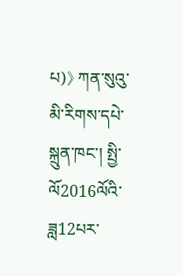པ)》 ཀན་སུའུ་མི་རིགས་དཔེ་སྐྲུན་ཁང་། སྤྱི་ལོ2016ལོའི་ཟླ12པར་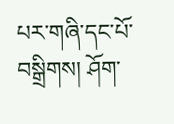པར་གཞི་དང་པོ་བསྒྲིགས། ཤོག་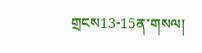གྲངས13-15ན་གསལ།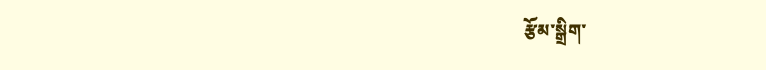རྩོམ་སྒྲིག་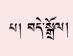པ། བདེ་སྒྲོལ།